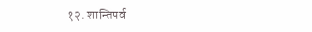१२. शान्तिपर्व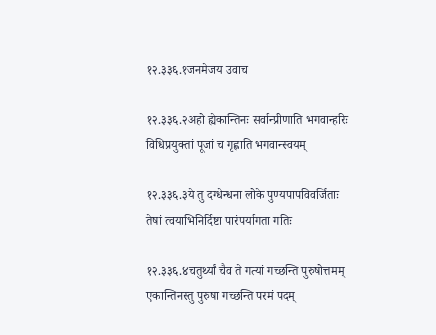१२.३३६.१जनमेजय उवाच

१२.३३६.२अहो ह्येकान्तिनः सर्वान्प्रीणाति भगवान्हरिः
विधिप्रयुक्तां पूजां च गृह्णाति भगवान्स्वयम्

१२.३३६.३ये तु दग्धेन्धना लोके पुण्यपापविवर्जिताः
तेषां त्वयाभिनिर्दिष्टा पारंपर्यागता गतिः

१२.३३६.४चतुर्थ्यां चैव ते गत्यां गच्छन्ति पुरुषोत्तमम्
एकान्तिनस्तु पुरुषा गच्छन्ति परमं पदम्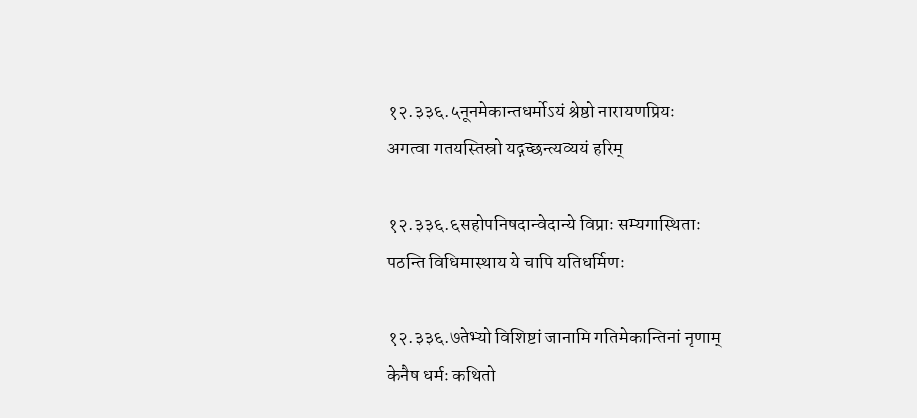१२.३३६.५नूनमेकान्तधर्मोऽयं श्रेष्ठो नारायणप्रियः
अगत्वा गतयस्तिस्रो यद्गच्छन्त्यव्ययं हरिम्

१२.३३६.६सहोपनिषदान्वेदान्ये विप्राः सम्यगास्थिताः
पठन्ति विधिमास्थाय ये चापि यतिधर्मिणः

१२.३३६.७तेभ्यो विशिष्टां जानामि गतिमेकान्तिनां नृणाम्
केनैष धर्मः कथितो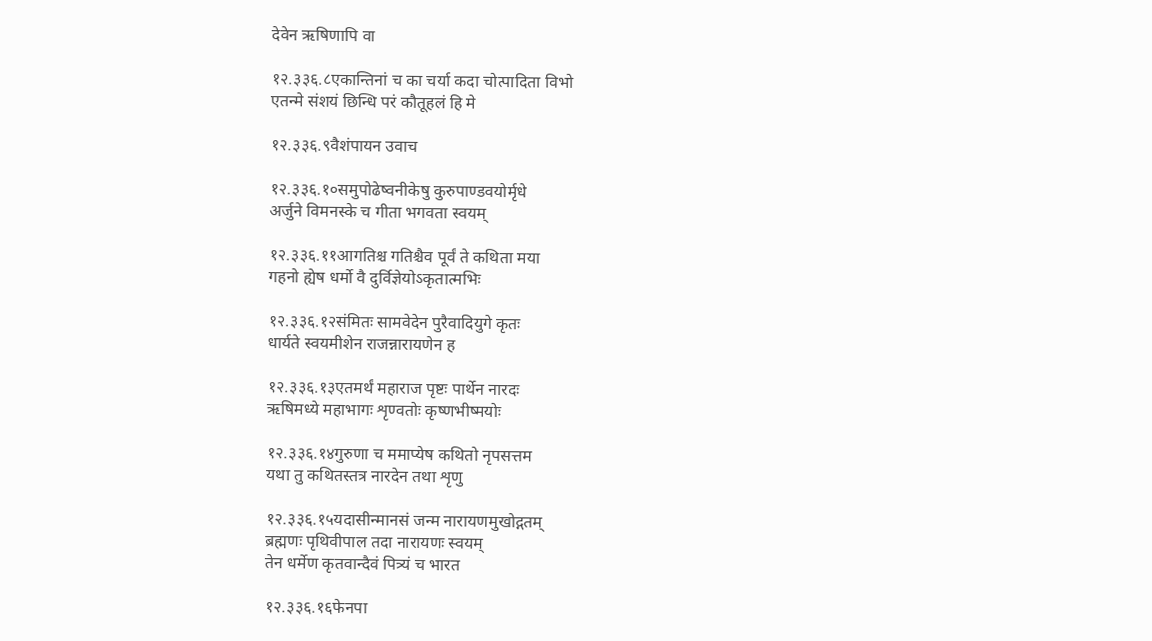देवेन ऋषिणापि वा

१२.३३६.८एकान्तिनां च का चर्या कदा चोत्पादिता विभो
एतन्मे संशयं छिन्धि परं कौतूहलं हि मे

१२.३३६.९वैशंपायन उवाच

१२.३३६.१०समुपोढेष्वनीकेषु कुरुपाण्डवयोर्मृधे
अर्जुने विमनस्के च गीता भगवता स्वयम्

१२.३३६.११आगतिश्च गतिश्चैव पूर्वं ते कथिता मया
गहनो ह्येष धर्मो वै दुर्विज्ञेयोऽकृतात्मभिः

१२.३३६.१२संमितः सामवेदेन पुरैवादियुगे कृतः
धार्यते स्वयमीशेन राजन्नारायणेन ह

१२.३३६.१३एतमर्थं महाराज पृष्टः पार्थेन नारदः
ऋषिमध्ये महाभागः शृण्वतोः कृष्णभीष्मयोः

१२.३३६.१४गुरुणा च ममाप्येष कथितो नृपसत्तम
यथा तु कथितस्तत्र नारदेन तथा शृणु

१२.३३६.१५यदासीन्मानसं जन्म नारायणमुखोद्गतम्
ब्रह्मणः पृथिवीपाल तदा नारायणः स्वयम्
तेन धर्मेण कृतवान्दैवं पित्र्यं च भारत

१२.३३६.१६फेनपा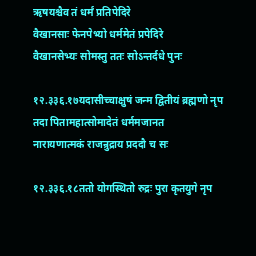ऋषयश्चैव तं धर्मं प्रतिपेदिरे
वैखानसाः फेनपेभ्यो धर्ममेतं प्रपेदिरे
वैखानसेभ्यः सोमस्तु ततः सोऽन्तर्दधे पुनः

१२.३३६.१७यदासीच्चाक्षुषं जन्म द्वितीयं ब्रह्मणो नृप
तदा पितामहात्सोमादेतं धर्ममजानत
नारायणात्मकं राजन्रुद्राय प्रददौ च सः

१२.३३६.१८ततो योगस्थितो रुद्रः पुरा कृतयुगे नृप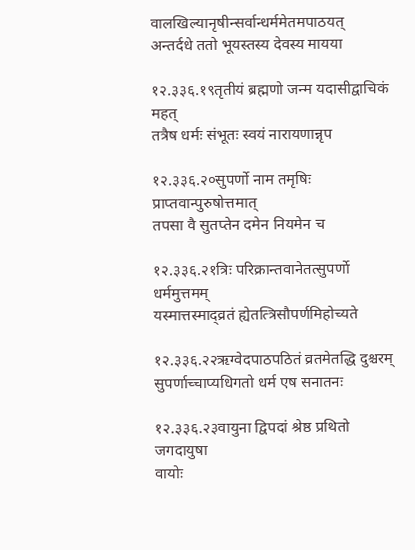वालखिल्यानृषीन्सर्वान्धर्ममेतमपाठयत्
अन्तर्दधे ततो भूयस्तस्य देवस्य मायया

१२.३३६.१९तृतीयं ब्रह्मणो जन्म यदासीद्वाचिकं महत्
तत्रैष धर्मः संभूतः स्वयं नारायणान्नृप

१२.३३६.२०सुपर्णो नाम तमृषिः प्राप्तवान्पुरुषोत्तमात्
तपसा वै सुतप्तेन दमेन नियमेन च

१२.३३६.२१त्रिः परिक्रान्तवानेतत्सुपर्णो धर्ममुत्तमम्
यस्मात्तस्माद्व्रतं ह्येतत्त्रिसौपर्णमिहोच्यते

१२.३३६.२२ऋग्वेदपाठपठितं व्रतमेतद्धि दुश्चरम्
सुपर्णाच्चाप्यधिगतो धर्म एष सनातनः

१२.३३६.२३वायुना द्विपदां श्रेष्ठ प्रथितो जगदायुषा
वायोः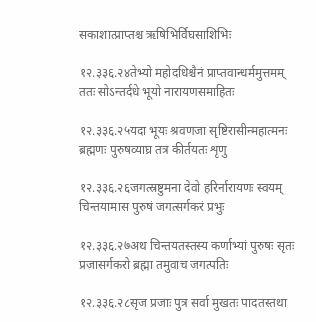सकाशात्प्राप्तश्च ऋषिभिर्विघसाशिभिः

१२.३३६.२४तेभ्यो महोदधिश्चैनं प्राप्तवान्धर्ममुत्तमम्
ततः सोऽन्तर्दधे भूयो नारायणसमाहितः

१२.३३६.२५यदा भूयः श्रवणजा सृष्टिरासीन्महात्मनः
ब्रह्मणः पुरुषव्याघ्र तत्र कीर्तयतः शृणु

१२.३३६.२६जगत्स्रष्टुमना देवो हरिर्नारायणः स्वयम्
चिन्तयामास पुरुषं जगत्सर्गकरं प्रभुः

१२.३३६.२७अथ चिन्तयतस्तस्य कर्णाभ्यां पुरुषः सृतः
प्रजासर्गकरो ब्रह्मा तमुवाच जगत्पतिः

१२.३३६.२८सृज प्रजाः पुत्र सर्वा मुखतः पादतस्तथा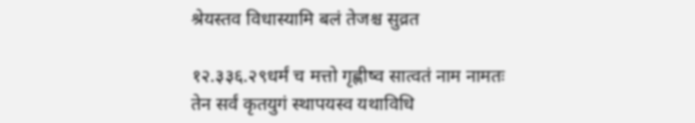श्रेयस्तव विधास्यामि बलं तेजश्च सुव्रत

१२.३३६.२९धर्मं च मत्तो गृह्णीष्व सात्वतं नाम नामतः
तेन सर्वं कृतयुगं स्थापयस्व यथाविधि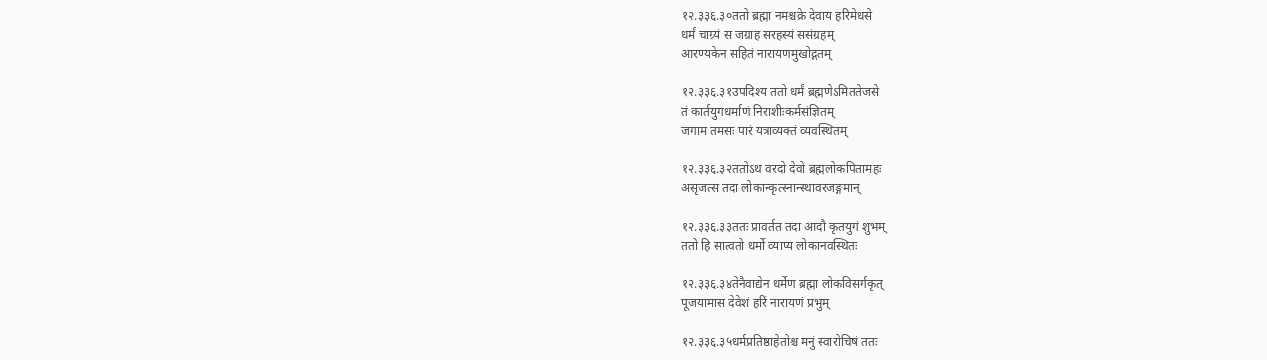१२.३३६.३०ततो ब्रह्मा नमश्चक्रे देवाय हरिमेधसे
धर्मं चाग्र्यं स जग्राह सरहस्यं ससंग्रहम्
आरण्यकेन सहितं नारायणमुखोद्गतम्

१२.३३६.३१उपदिश्य ततो धर्मं ब्रह्मणेऽमिततेजसे
तं कार्तयुगधर्माणं निराशीःकर्मसंज्ञितम्
जगाम तमसः पारं यत्राव्यक्तं व्यवस्थितम्

१२.३३६.३२ततोऽथ वरदो देवो ब्रह्मलोकपितामहः
असृजत्स तदा लोकान्कृत्स्नान्स्थावरजङ्गमान्

१२.३३६.३३ततः प्रावर्तत तदा आदौ कृतयुगं शुभम्
ततो हि सात्वतो धर्मो व्याप्य लोकानवस्थितः

१२.३३६.३४तेनैवाद्येन धर्मेण ब्रह्मा लोकविसर्गकृत्
पूजयामास देवेशं हरिं नारायणं प्रभुम्

१२.३३६.३५धर्मप्रतिष्ठाहेतोश्च मनुं स्वारोचिषं ततः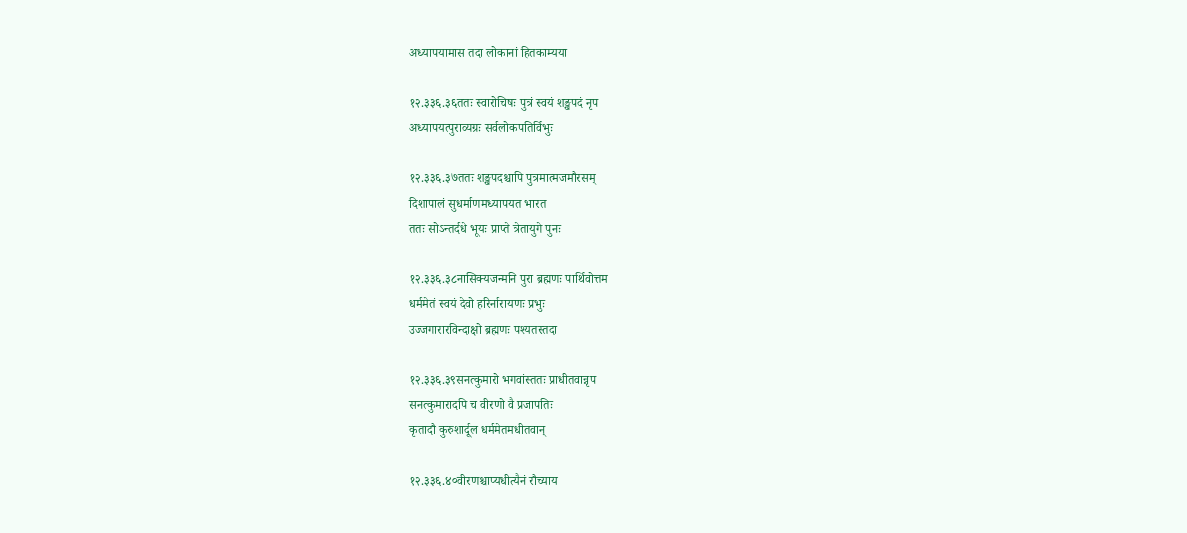अध्यापयामास तदा लोकानां हितकाम्यया

१२.३३६.३६ततः स्वारोचिषः पुत्रं स्वयं शङ्खपदं नृप
अध्यापयत्पुराव्यग्रः सर्वलोकपतिर्विभुः

१२.३३६.३७ततः शङ्खपदश्चापि पुत्रमात्मजमौरसम्
दिशापालं सुधर्माणमध्यापयत भारत
ततः सोऽन्तर्दधे भूयः प्राप्ते त्रेतायुगे पुनः

१२.३३६.३८नासिक्यजन्मनि पुरा ब्रह्मणः पार्थिवोत्तम
धर्ममेतं स्वयं देवो हरिर्नारायणः प्रभुः
उज्जगारारविन्दाक्षो ब्रह्मणः पश्यतस्तदा

१२.३३६.३९सनत्कुमारो भगवांस्ततः प्राधीतवान्नृप
सनत्कुमारादपि च वीरणो वै प्रजापतिः
कृतादौ कुरुशार्दूल धर्ममेतमधीतवान्

१२.३३६.४०वीरणश्चाप्यधीत्यैनं रौच्याय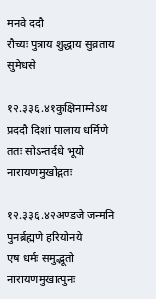मनवे ददौ
रौच्यः पुत्राय शुद्धाय सुव्रताय सुमेधसे

१२.३३६.४१कुक्षिनाम्नेऽथ प्रददौ दिशां पालाय धर्मिणे
ततः सोऽन्तर्दधे भूयो नारायणमुखोद्गतः

१२.३३६.४२अण्डजे जन्मनि पुनर्ब्रह्मणे हरियोनये
एष धर्मः समुद्भूतो नारायणमुखात्पुनः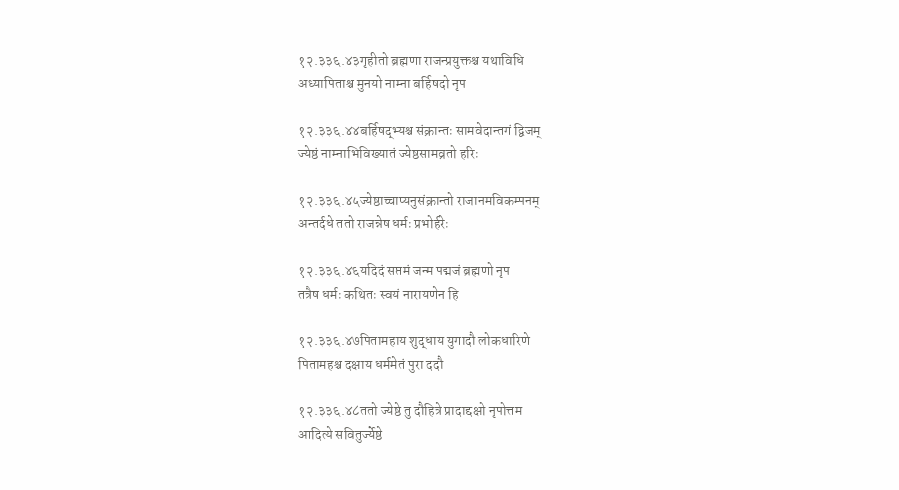१२.३३६.४३गृहीतो ब्रह्मणा राजन्प्रयुक्तश्च यथाविधि
अध्यापिताश्च मुनयो नाम्ना बर्हिषदो नृप

१२.३३६.४४बर्हिषद्भ्यश्च संक्रान्तः सामवेदान्तगं द्विजम्
ज्येष्ठं नाम्नाभिविख्यातं ज्येष्ठसामव्रतो हरिः

१२.३३६.४५ज्येष्ठाच्चाप्यनुसंक्रान्तो राजानमविकम्पनम्
अन्तर्दधे ततो राजन्नेष धर्मः प्रभोर्हरेः

१२.३३६.४६यदिदं सप्तमं जन्म पद्मजं ब्रह्मणो नृप
तत्रैष धर्मः कथितः स्वयं नारायणेन हि

१२.३३६.४७पितामहाय शुद्धाय युगादौ लोकधारिणे
पितामहश्च दक्षाय धर्ममेतं पुरा ददौ

१२.३३६.४८ततो ज्येष्ठे तु दौहित्रे प्रादाद्दक्षो नृपोत्तम
आदित्ये सवितुर्ज्येष्ठे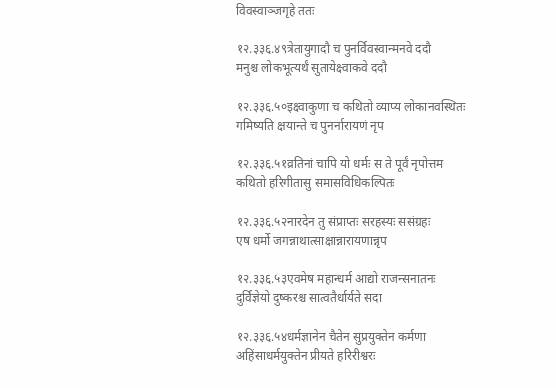विवस्वाञ्जगृहे ततः

१२.३३६.४९त्रेतायुगादौ च पुनर्विवस्वान्मनवे ददौ
मनुश्च लोकभूत्यर्थं सुतायेक्ष्वाकवे ददौ

१२.३३६.५०इक्ष्वाकुणा च कथितो व्याप्य लोकानवस्थितः
गमिष्यति क्षयान्ते च पुनर्नारायणं नृप

१२.३३६.५१व्रतिनां चापि यो धर्मः स ते पूर्वं नृपोत्तम
कथितो हरिगीतासु समासविधिकल्पितः

१२.३३६.५२नारदेन तु संप्राप्तः सरहस्यः ससंग्रहः
एष धर्मो जगन्नाथात्साक्षान्नारायणान्नृप

१२.३३६.५३एवमेष महान्धर्म आद्यो राजन्सनातनः
दुर्विज्ञेयो दुष्करश्च सात्वतैर्धार्यते सदा

१२.३३६.५४धर्मज्ञानेन चैतेन सुप्रयुक्तेन कर्मणा
अहिंसाधर्मयुक्तेन प्रीयते हरिरीश्वरः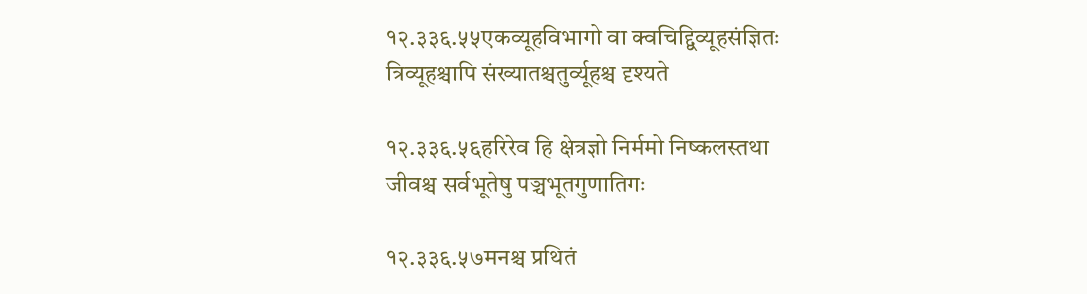१२.३३६.५५एकव्यूहविभागो वा क्वचिद्द्विव्यूहसंज्ञितः
त्रिव्यूहश्चापि संख्यातश्चतुर्व्यूहश्च दृश्यते

१२.३३६.५६हरिरेव हि क्षेत्रज्ञो निर्ममो निष्कलस्तथा
जीवश्च सर्वभूतेषु पञ्चभूतगुणातिगः

१२.३३६.५७मनश्च प्रथितं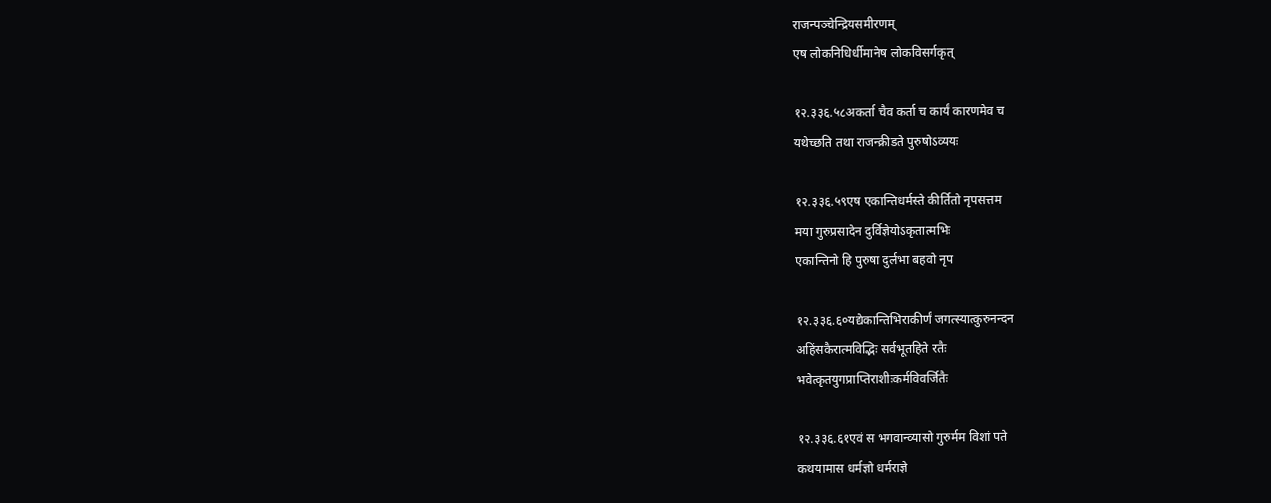राजन्पञ्चेन्द्रियसमीरणम्
एष लोकनिधिर्धीमानेष लोकविसर्गकृत्

१२.३३६.५८अकर्ता चैव कर्ता च कार्यं कारणमेव च
यथेच्छति तथा राजन्क्रीडते पुरुषोऽव्ययः

१२.३३६.५९एष एकान्तिधर्मस्ते कीर्तितो नृपसत्तम
मया गुरुप्रसादेन दुर्विज्ञेयोऽकृतात्मभिः
एकान्तिनो हि पुरुषा दुर्लभा बहवो नृप

१२.३३६.६०यद्येकान्तिभिराकीर्णं जगत्स्यात्कुरुनन्दन
अहिंसकैरात्मविद्भिः सर्वभूतहिते रतैः
भवेत्कृतयुगप्राप्तिराशीःकर्मविवर्जितैः

१२.३३६.६१एवं स भगवान्व्यासो गुरुर्मम विशां पते
कथयामास धर्मज्ञो धर्मराज्ञे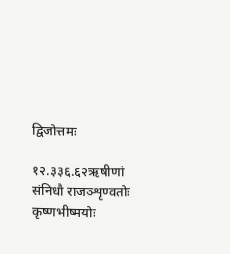द्विजोत्तमः

१२.३३६.६२ऋषीणां संनिधौ राजञ्शृण्वतोः कृष्णभीष्मयोः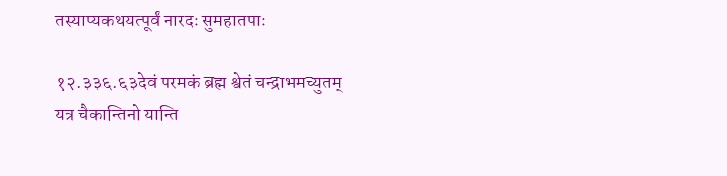तस्याप्यकथयत्पूर्वं नारदः सुमहातपाः

१२.३३६.६३देवं परमकं ब्रह्म श्वेतं चन्द्राभमच्युतम्
यत्र चैकान्तिनो यान्ति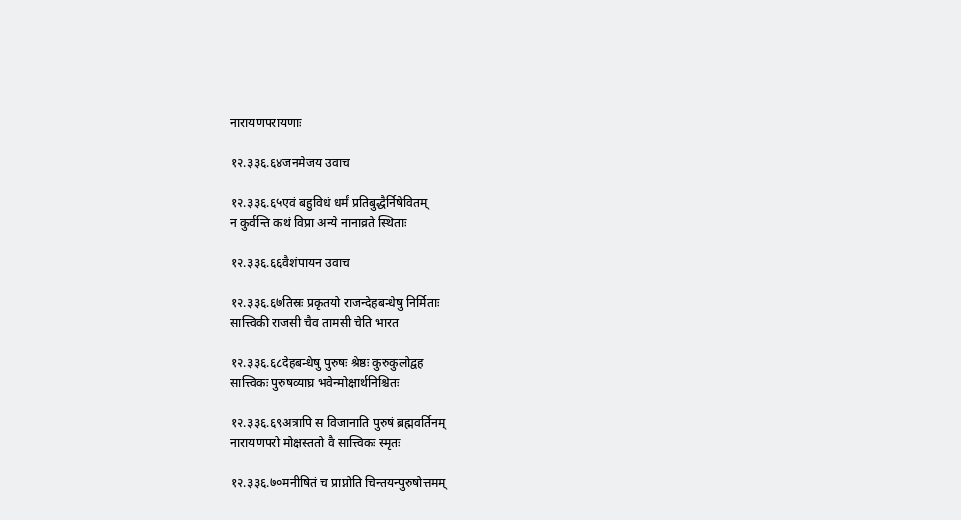नारायणपरायणाः

१२.३३६.६४जनमेजय उवाच

१२.३३६.६५एवं बहुविधं धर्मं प्रतिबुद्धैर्निषेवितम्
न कुर्वन्ति कथं विप्रा अन्ये नानाव्रते स्थिताः

१२.३३६.६६वैशंपायन उवाच

१२.३३६.६७तिस्रः प्रकृतयो राजन्देहबन्धेषु निर्मिताः
सात्त्विकी राजसी चैव तामसी चेति भारत

१२.३३६.६८देहबन्धेषु पुरुषः श्रेष्ठः कुरुकुलोद्वह
सात्त्विकः पुरुषव्याघ्र भवेन्मोक्षार्थनिश्चितः

१२.३३६.६९अत्रापि स विजानाति पुरुषं ब्रह्मवर्तिनम्
नारायणपरो मोक्षस्ततो वै सात्त्विकः स्मृतः

१२.३३६.७०मनीषितं च प्राप्नोति चिन्तयन्पुरुषोत्तमम्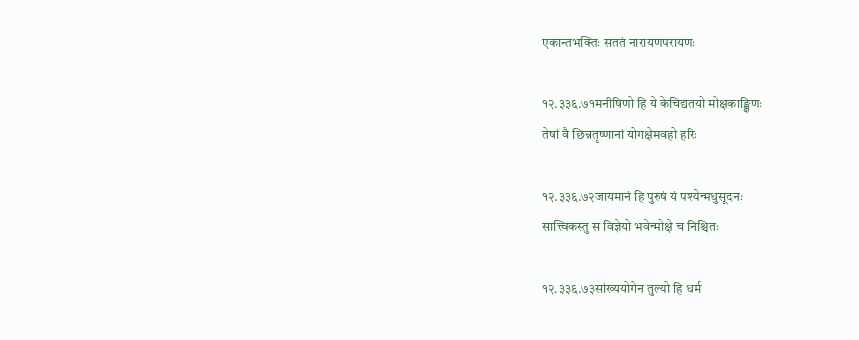एकान्तभक्तिः सततं नारायणपरायणः

१२.३३६.७१मनीषिणो हि ये केचिद्यतयो मोक्षकाङ्क्षिणः
तेषां वै छिन्नतृष्णानां योगक्षेमवहो हरिः

१२.३३६.७२जायमानं हि पुरुषं यं पश्येन्मधुसूदनः
सात्त्विकस्तु स विज्ञेयो भवेन्मोक्षे च निश्चितः

१२.३३६.७३सांख्ययोगेन तुल्यो हि धर्म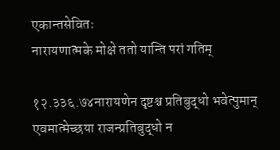एकान्तसेवितः
नारायणात्मके मोक्षे ततो यान्ति परां गतिम्

१२.३३६.७४नारायणेन दृष्टश्च प्रतिबुद्धो भवेत्पुमान्
एवमात्मेच्छया राजन्प्रतिबुद्धो न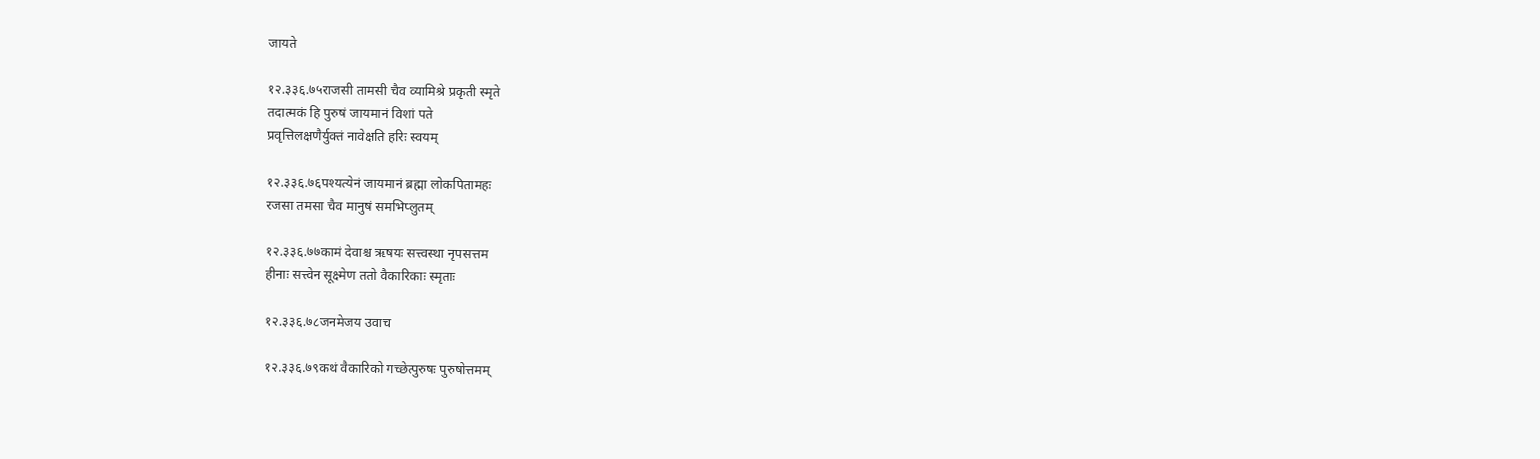जायते

१२.३३६.७५राजसी तामसी चैव व्यामिश्रे प्रकृती स्मृते
तदात्मकं हि पुरुषं जायमानं विशां पते
प्रवृत्तिलक्षणैर्युक्तं नावेक्षति हरिः स्वयम्

१२.३३६.७६पश्यत्येनं जायमानं ब्रह्मा लोकपितामहः
रजसा तमसा चैव मानुषं समभिप्लुतम्

१२.३३६.७७कामं देवाश्च ऋषयः सत्त्वस्था नृपसत्तम
हीनाः सत्त्वेन सूक्ष्मेण ततो वैकारिकाः स्मृताः

१२.३३६.७८जनमेजय उवाच

१२.३३६.७९कथं वैकारिको गच्छेत्पुरुषः पुरुषोत्तमम्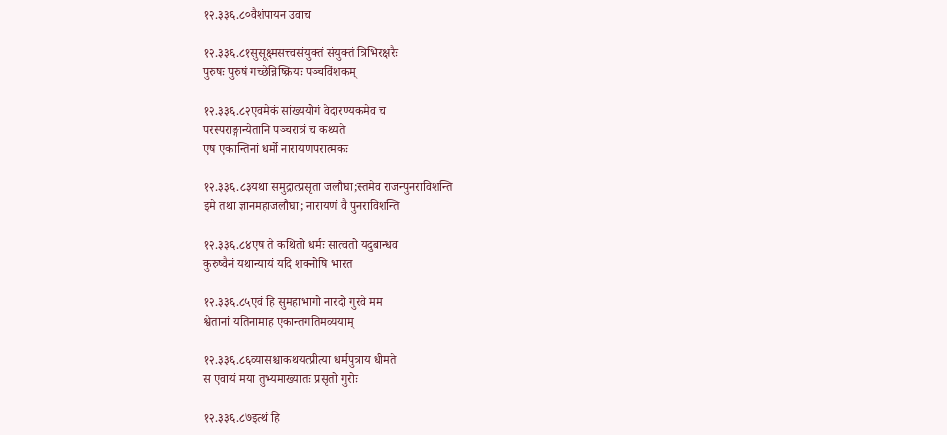१२.३३६.८०वैशंपायन उवाच

१२.३३६.८१सुसूक्ष्मसत्त्वसंयुक्तं संयुक्तं त्रिभिरक्षरैः
पुरुषः पुरुषं गच्छेन्निष्क्रियः पञ्चविंशकम्

१२.३३६.८२एवमेकं सांख्ययोगं वेदारण्यकमेव च
परस्पराङ्गान्येतानि पञ्चरात्रं च कथ्यते
एष एकान्तिनां धर्मो नारायणपरात्मकः

१२.३३६.८३यथा समुद्रात्प्रसृता जलौघा;स्तमेव राजन्पुनराविशन्ति
इमे तथा ज्ञानमहाजलौघा; नारायणं वै पुनराविशन्ति

१२.३३६.८४एष ते कथितो धर्मः सात्वतो यदुबान्धव
कुरुष्वैनं यथान्यायं यदि शक्नोषि भारत

१२.३३६.८५एवं हि सुमहाभागो नारदो गुरवे मम
श्वेतानां यतिनामाह एकान्तगतिमव्ययाम्

१२.३३६.८६व्यासश्चाकथयत्प्रीत्या धर्मपुत्राय धीमते
स एवायं मया तुभ्यमाख्यातः प्रसृतो गुरोः

१२.३३६.८७इत्थं हि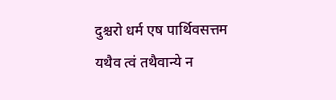दुश्चरो धर्म एष पार्थिवसत्तम
यथैव त्वं तथैवान्ये न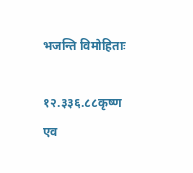भजन्ति विमोहिताः

१२.३३६.८८कृष्ण एव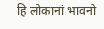हि लोकानां भावनो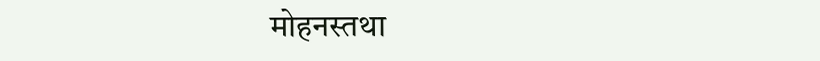मोहनस्तथा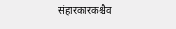संहारकारकश्चैव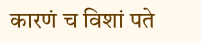कारणं च विशां पते